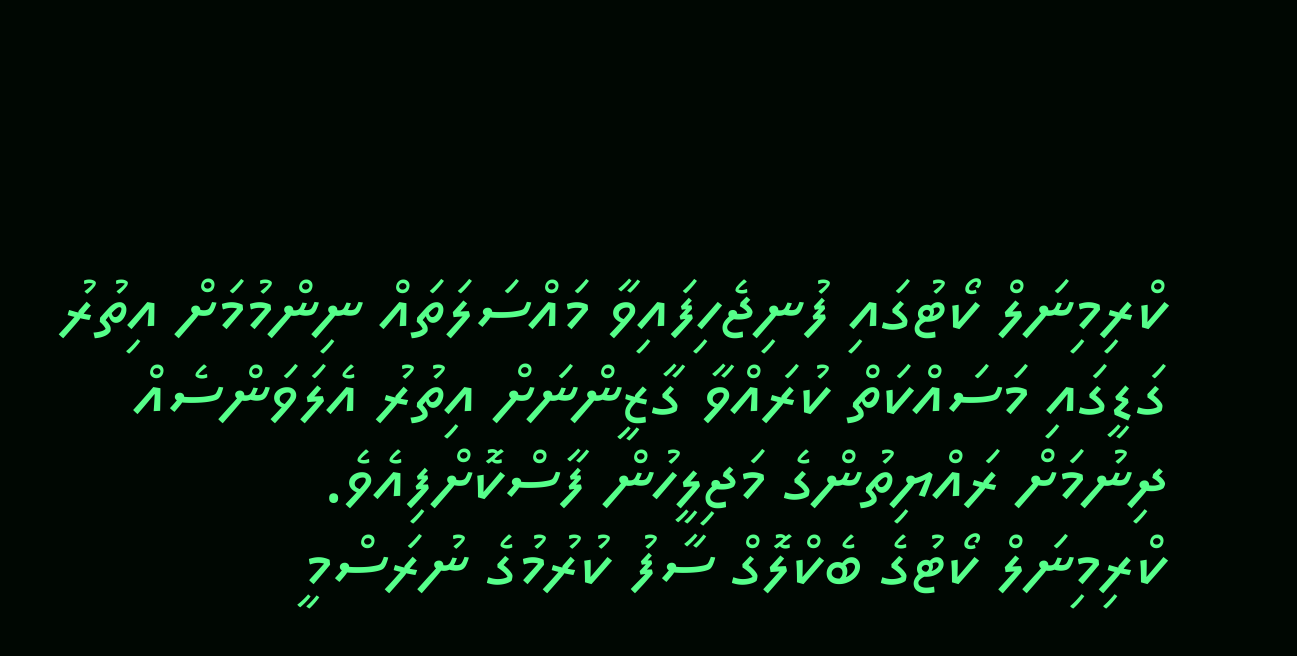ކްރިމިނަލް ކޯޓުގައި ފުނިޖެހިފައިވާ މައްސަލަތައް ނިންމުމަށް އިތުރު ގަޑީގައި މަސައްކަތް ކުރައްވާ ގާޒީންނަށް އިތުރު އެލަވަންސެއް ދިނުމަށް ރައްޔިތުންގެ މަޖިލީހުން ފާސްކޮށްފިއެވެ.
ކްރިމިނަލް ކޯޓުގެ ބެކްލޮގް ސާފު ކުރުމުގެ ނުރަސްމީ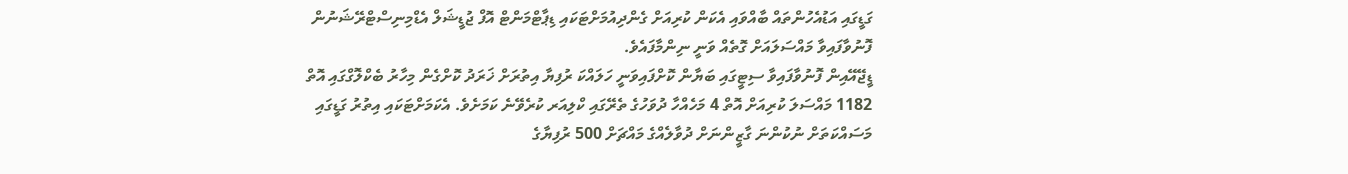ގަޑީގައި އަޑުއެހުންތައް ބާއްވައި އެކަން ކުރިއަށް ގެންދިއުމަށްޓަކައި ޑިޕާޓްމަންޓް އޮފް ޖުޑީޝަލް އެޑްމިނިސްޓްރޭޝަނުން ފޮނުވާފައިވާ މައްސަލައަށް ގޮތެއް ވަނީ ނިންމާފައެވެ.
ޑީޖޭއޭއިން ފޮނުވާފައިވާ ސިޓީގައި ބަޔާން ކޮށްފައިވަނީ ހަލައްކަ ރުފިޔާ އިތުރަށް ޚަރަދު ކޮށްގެން މިހާރު ބެކްލޮގްގައި އޮތް 1182 މައްސަލަ ކުރިއަށް އޮތް 4 މަހެއްހާ ދުވަހުގެ ތެރޭގައި ކްލިއަރ ކުރެވޭނެ ކަމަށެވެ. އެކަމަށްޓަކައި އިތުރު ގަޑީގައި މަސައްކަތަށް ނުކުންނަ ގާޒީންނަށް ދުވާލެއްގެ މައްޗަށް 500 ރުފިޔާގެ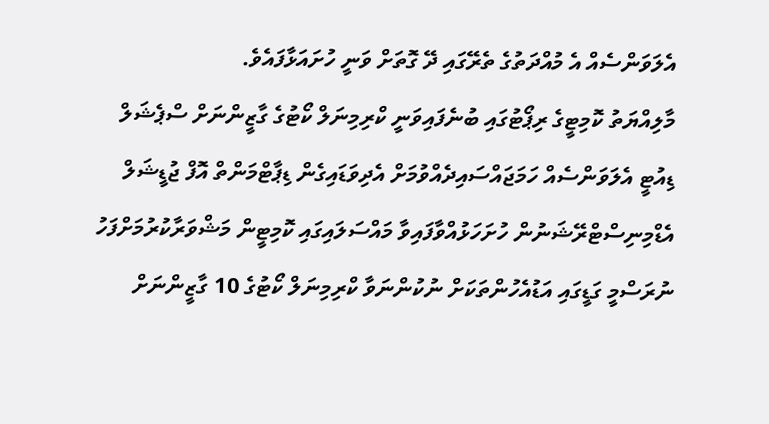އެލަވަންސެއް އެ މުއްދަތުގެ ތެރޭގައި ދޭ ގޮތަށް ވަނީ ހުށައަޅާފައެވެ.
މާލިއްޔަތު ކޮމިޓީގެ ރިޕޯޓުގައި ބުނެފައިވަނީ ކްރިމިނަލް ކޯޓުގެ ގާޒީންނަށް ސްޕެޝަލް ޑިއުޓީ އެލަވަންސެއް ހަމަޖައްސައިދެއްވުމަށް އެދިވަޑައިގެން ޑިޕާޓްމަންތް އޮފް ޖުޑީޝަލް އެޑްމިނިސްޓްރޭޝަނުން ހުށަހަޅުއްވާފައިވާ މައްސަލައިގައި ކޮމިޓީން މަޝްވަރާކުރުމަށްފަހު ނުރަސްމީ ގަޑީގައި އަޑުއެހުންތަކަށް ނުކުންނަވާ ކްރިމިނަލް ކޯޓުގެ 10 ގާޒީންނަށް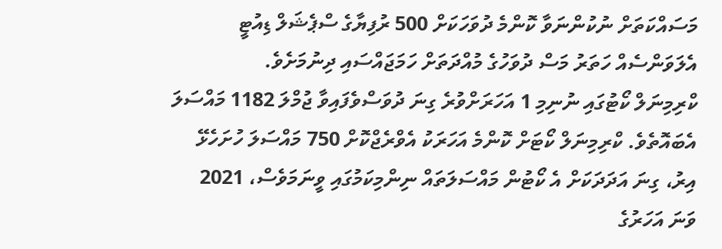މަސައްކަތަށް ނުކުންނަވާ ކޮންމެ ދުވަހަކަށް 500 ރުފިޔާގެ ސްޕެޝަލް ޑިއުޓީ އެލަވަންސެއް ހަތަރު މަސް ދުވަހުގެ މުއްދަތަށް ހަމަޖައްސައި ދިނުމަށެވެ.
ކްރިމިނަލް ކޯޓުގައި ނުނިމި 1 އަހަރަށްވުރެ ގިނަ ދުވަސްވެފައިވާ ޖުމްލަ 1182 މައްސަލަ އެބައޮތެވެ. ކްރިމިނަލް ކޯޓަށް ކޮންމެ އަހަރަކު އެވްރެޖްކޮށް 750 މައްސަލަ ހުށަހެޅޭ އިރު، ގިނަ އަދަދަކަށް އެ ކޯޓުން މައްސަލަތައް ނިންމިކަމުގައި ވީނަމަވެސް، 2021 ވަނަ އަހަރުގެ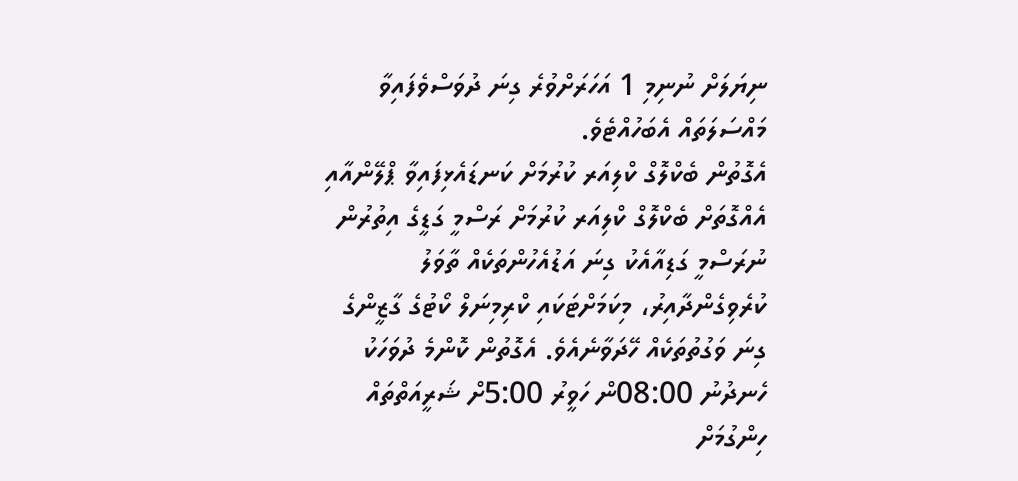ނިޔަލަށް ނުނިމި 1 އަހަރަށްވުރެ ގިނަ ދުވަސްވެފައިވާ މައްސަލަތައް އެބަހުއްޓެވެ.
އެގޮތުން ބެކްލޮގް ކްލިއަރ ކުރުމަށް ކަނޑައެޅިފައިވާ ޕްލޭންއާއި އެއްގޮތަށް ބެކްލޮގް ކްލިއަރ ކުރުމަށް ރަސްމީ ގަޑީގެ އިތުރުން ނުރަސްމީ ގަޑިއާއެކު ގިނަ އަޑުއެހުންތަކެއް ތާވަލު ކުރެވިގެންދާއިރު، މިކަމަށްޓަކައި ކްރިމިނަލް ކޯޓުގެ ގާޒީންގެ ގިނަ ވަގުތުތަކެއް ހޭދަވާނެއެވެ. އެގޮތުން ކޮންމެ ދުވަހަކު ހެނދުނު 08:00ން ހަވީރު 5:00ށް ޝަރީއަތްތައް ހިންގުމަށް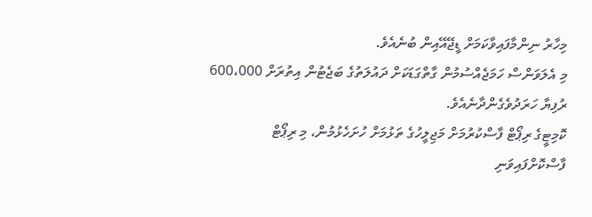މިހާރު ނިންމާފައިވާކަމަށް ޑީޖޭއޭއިން ބުނެއެވެ.
މި އެލަވަންސް ހަމަޖެއްސުމުން ގާތްގަޑަކަށް ދައުލަތުގެ ބަޖެޓުން އިތުރަށް 600،000 ރުފިޔާ ހަރަދުވެގެންދާނެއެވެ.
ކޮމިޓީގެ ރިޕޯޓް ފާސްކުރުމަށް މަޖިލީހުގެ ތަޅުމަށް ހުށަހެޅުމުން، މި ރިޕޯޓް ފާސްކޮށްފައިވަނި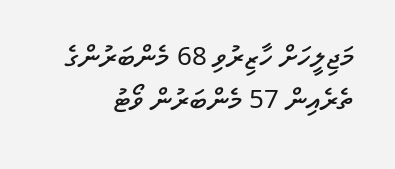މަޖިލީހަށް ހާޒިރުވި 68 މެންބަރުންގެ ތެރެއިން 57 މެންބަރުން ވޯޓު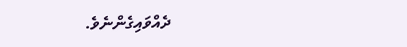ދެއްވައިގެންނެވެ.